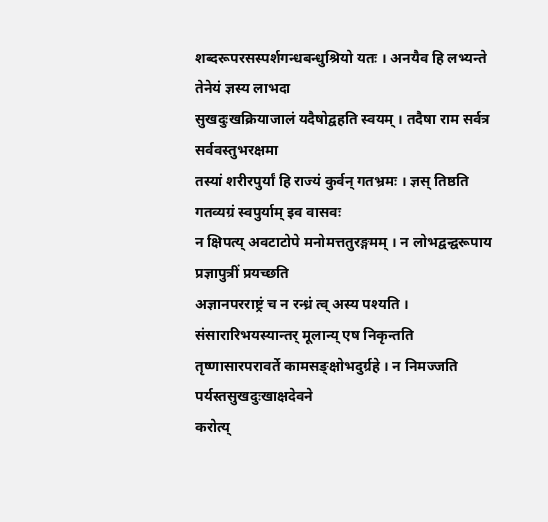शब्दरूपरसस्पर्शगन्धबन्धुश्रियो यतः । अनयैव हि लभ्यन्ते तेनेयं ज्ञस्य लाभदा
सुखदुःखक्रियाजालं यदैषोद्वहति स्वयम् । तदैषा राम सर्वत्र सर्ववस्तुभरक्षमा
तस्यां शरीरपुर्यां हि राज्यं कुर्वन् गतभ्रमः । ज्ञस् तिष्ठति गतव्यग्रं स्वपुर्याम् इव वासवः
न क्षिपत्य् अवटाटोपे मनोमत्ततुरङ्गमम् । न लोभद्वन्द्वरूपाय प्रज्ञापुत्रीं प्रयच्छति
अज्ञानपरराष्ट्रं च न रन्ध्रं त्व् अस्य पश्यति । संसारारिभयस्यान्तर् मूलान्य् एष निकृन्तति
तृष्णासारपरावर्ते कामसङ्क्षोभदुर्ग्रहे । न निमज्जति पर्यस्तसुखदुःखाक्षदेवने
करोत्य्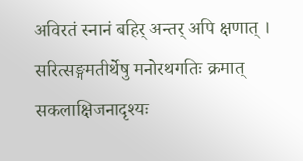अविरतं स्नानं बहिर् अन्तर् अपि क्षणात् । सरित्सङ्गमतीर्थेषु मनोरथगतिः क्रमात्
सकलाक्षिजनादृश्यः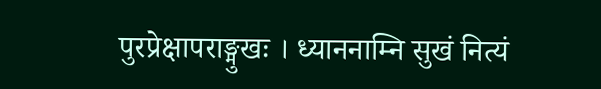पुरप्रेक्षापराङ्मुखः । ध्याननाम्नि सुखं नित्यं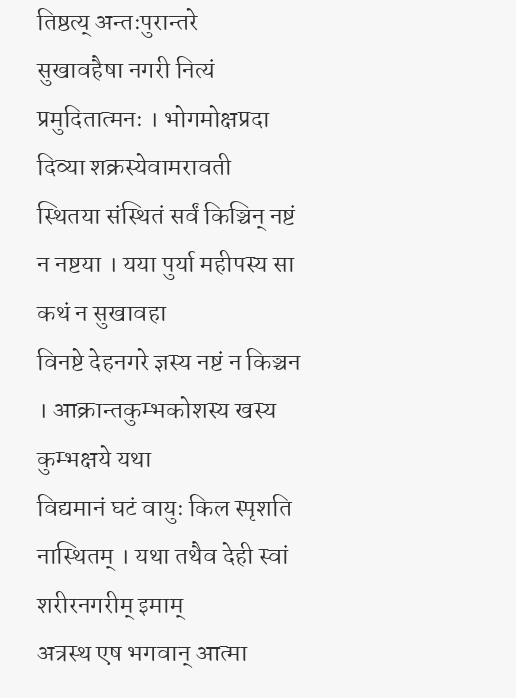तिष्ठत्य् अन्तःपुरान्तरे
सुखावहैषा नगरी नित्यं प्रमुदितात्मनः । भोगमोक्षप्रदा दिव्या शक्रस्येवामरावती
स्थितया संस्थितं सर्वं किञ्चिन् नष्टं न नष्टया । यया पुर्या महीपस्य सा कथं न सुखावहा
विनष्टे देहनगरे ज्ञस्य नष्टं न किञ्चन । आक्रान्तकुम्भकोशस्य खस्य कुम्भक्षये यथा
विद्यमानं घटं वायुः किल स्पृशति नास्थितम् । यथा तथैव देही स्वां शरीरनगरीम् इमाम्
अत्रस्थ एष भगवान् आत्मा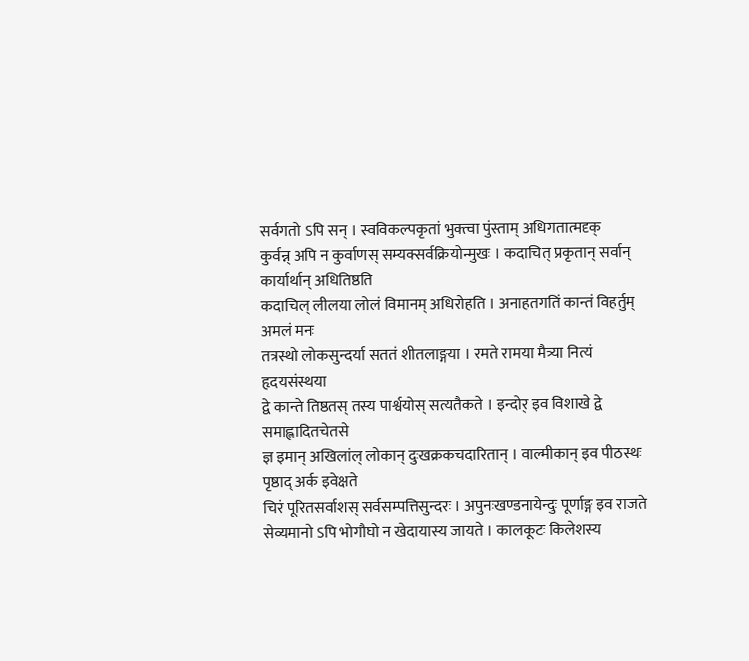सर्वगतो ऽपि सन् । स्वविकल्पकृतां भुक्त्वा पुंस्ताम् अधिगतात्मदृक्
कुर्वन्न् अपि न कुर्वाणस् सम्यक्सर्वक्रियोन्मुखः । कदाचित् प्रकृतान् सर्वान् कार्यार्थान् अधितिष्ठति
कदाचिल् लीलया लोलं विमानम् अधिरोहति । अनाहतगतिं कान्तं विहर्तुम् अमलं मनः
तत्रस्थो लोकसुन्दर्या सततं शीतलाङ्गया । रमते रामया मैत्र्या नित्यं हृदयसंस्थया
द्वे कान्ते तिष्ठतस् तस्य पार्श्वयोस् सत्यतैकते । इन्दोर् इव विशाखे द्वे समाह्लादितचेतसे
ज्ञ इमान् अखिलांल् लोकान् दुःखक्रकचदारितान् । वाल्मीकान् इव पीठस्थः पृष्ठाद् अर्क इवेक्षते
चिरं पूरितसर्वाशस् सर्वसम्पत्तिसुन्दरः । अपुनःखण्डनायेन्दुः पूर्णाङ्ग इव राजते
सेव्यमानो ऽपि भोगौघो न खेदायास्य जायते । कालकूटः किलेशस्य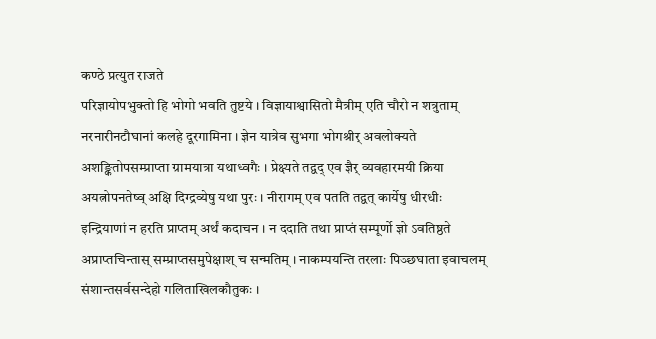कण्ठे प्रत्युत राजते
परिज्ञायोपभुक्तो हि भोगो भवति तुष्टये । विज्ञायाश्वासितो मैत्रीम् एति चौरो न शत्रुताम्
नरनारीनटौघानां कलहे दूरगामिना । ज्ञेन यात्रेव सुभगा भोगश्रीर् अवलोक्यते
अशङ्कितोपसम्प्राप्ता ग्रामयात्रा यथाध्वगैः । प्रेक्ष्यते तद्वद् एव ज्ञैर् व्यवहारमयी क्रिया
अयत्नोपनतेष्व् अक्षि दिग्द्रव्येषु यथा पुरः । नीरागम् एव पतति तद्वत् कार्येषु धीरधीः
इन्द्रियाणां न हरति प्राप्तम् अर्थं कदाचन । न ददाति तथा प्राप्तं सम्पूर्णो ज्ञो ऽवतिष्ठते
अप्राप्तचिन्तास् सम्प्राप्तसमुपेक्षाश् च सन्मतिम् । नाकम्पयन्ति तरलाः पिञ्छघाता इवाचलम्
संशान्तसर्वसन्देहो गलिताखिलकौतुकः ।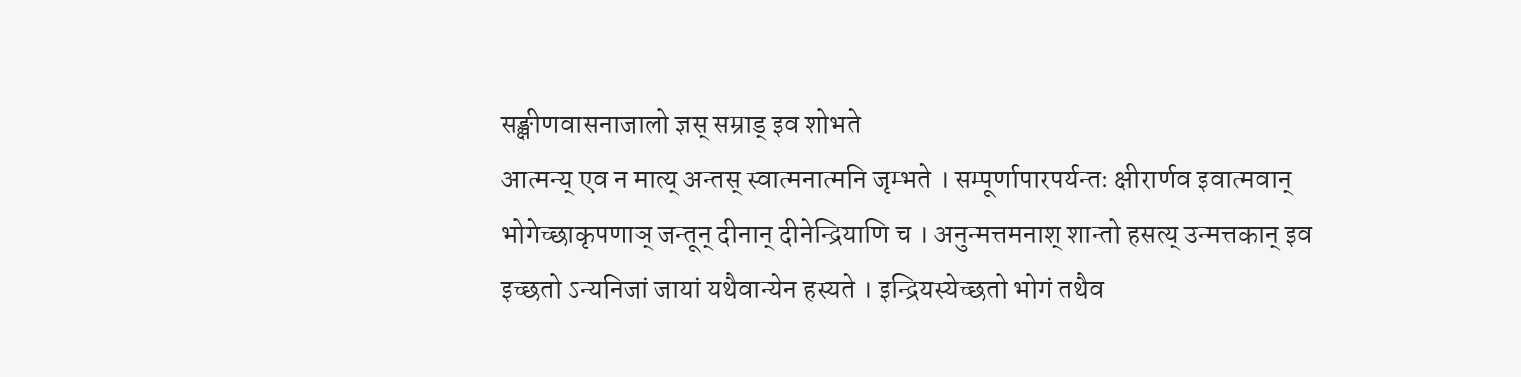सङ्क्षीणवासनाजालो ज्ञस् सम्राड् इव शोभते
आत्मन्य् एव न मात्य् अन्तस् स्वात्मनात्मनि जृम्भते । सम्पूर्णापारपर्यन्तः क्षीरार्णव इवात्मवान्
भोगेच्छाकृपणाञ् जन्तून् दीनान् दीनेन्द्रियाणि च । अनुन्मत्तमनाश् शान्तो हसत्य् उन्मत्तकान् इव
इच्छतो ऽन्यनिजां जायां यथैवान्येन हस्यते । इन्द्रियस्येच्छतो भोगं तथैव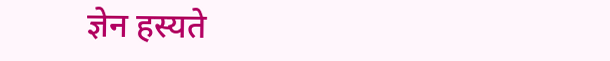ज्ञेन हस्यते